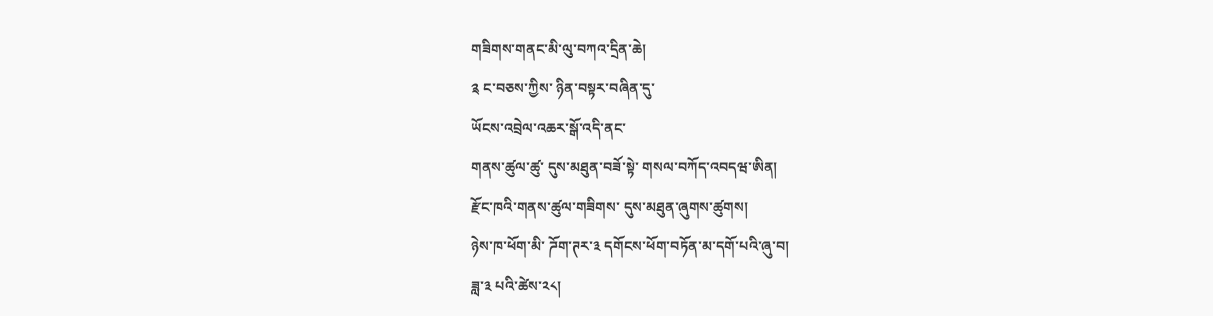གཟིགས་གནང་མི་ལུ་བཀའ་དྲིན་ཆེ།
༉ ང་བཅས་ཀྱིས་ ཉིན་བསྟར་བཞིན་དུ་
ཡོངས་འབྲེལ་འཆར་སྒོ་འདི་ནང་
གནས་ཚུལ་ཚུ་ དུས་མཐུན་བཟོ་སྟེ་ གསལ་བཀོད་འབདཝ་ཨིན།
རྫོང་ཁའི་གནས་ཚུལ་གཟིགས་ དུས་མཐུན་ཞུགས་ཚུགས།
ཉེས་ཁ་ཕོག་མི་ ཌོག་ཊར་༣ དགོངས་ཕོག་བཏོན་མ་དགོ་པའི་ཞུ་བ།
ཟླ་༣ པའི་ཚེས་༢༨།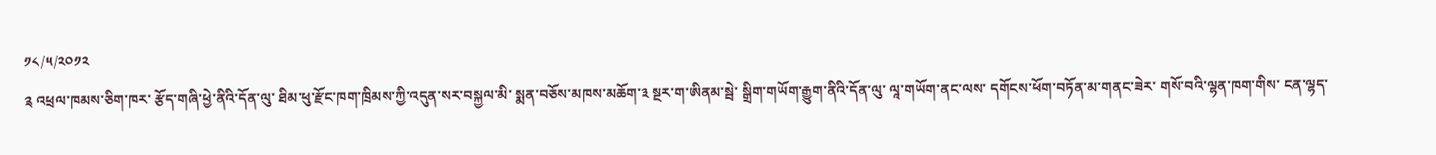༡༨/༥/༢༠༡༢
༉ འཕྲལ་ཁམས་ཅིག་ཁར་ རྩོད་གཞི་ཕྱེ་ནིའི་དོན་ལུ་ ཐིམ་ཕུ་རྫོང་ཁག་ཁྲིམས་ཀྱི་འདུན་སར་བསྐྱལ་མི་ སྨན་བཅོས་མཁས་མཆོག་༣ སྔར་ག་ཨིནམ་སྦེ་ སྒྲིག་གཡོག་རྒྱུག་ནིའི་དོན་ལུ་ ལཱ་གཡོག་ནང་ལས་ དགོངས་ཕོག་བཏོན་མ་གནང་ཟེར་ གསོ་བའི་ལྷན་ཁག་གིས་ ངན་ལྷད་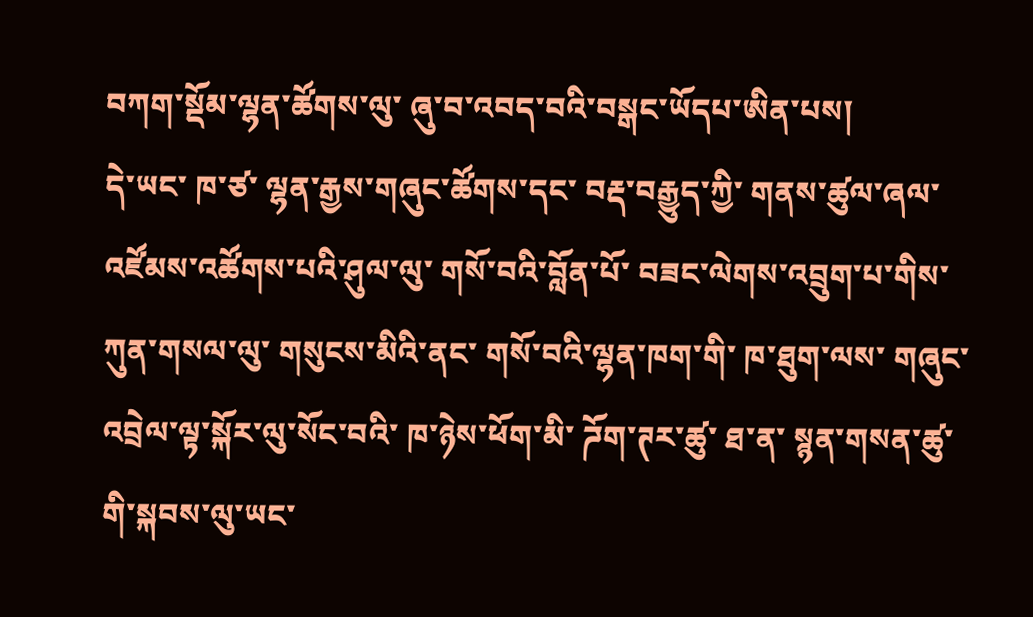བཀག་སྡོམ་ལྷན་ཚོགས་ལུ་ ཞུ་བ་འབད་བའི་བསྒང་ཡོདཔ་ཨིན་པས།
དེ་ཡང་ ཁ་ཙ་ ལྷན་རྒྱས་གཞུང་ཚོགས་དང་ བརྡ་བརྒྱུད་ཀྱི་ གནས་ཚུལ་ཞལ་འཛོམས་འཚོགས་པའི་ཤུལ་ལུ་ གསོ་བའི་བློན་པོ་ བཟང་ལེགས་འབྲུག་པ་གིས་ ཀུན་གསལ་ལུ་ གསུངས་མིའི་ནང་ གསོ་བའི་ལྷན་ཁག་གི་ ཁ་ཐུག་ལས་ གཞུང་འབྲེལ་ལྟ་སྐོར་ལུ་སོང་བའི་ ཁ་ཉེས་ཕོག་མི་ ཌོག་ཊར་ཚུ་ ཐ་ན་ སྙན་གསན་ཚུ་གི་སྐབས་ལུ་ཡང་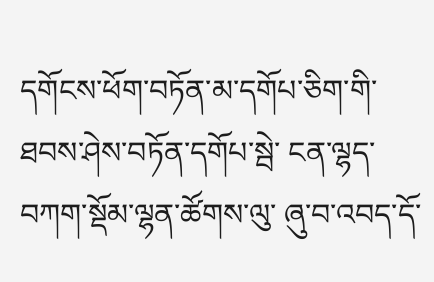དགོངས་ཕོག་བཏོན་མ་དགོཔ་ཅིག་གི་ ཐབས་ཤེས་བཏོན་དགོཔ་སྦེ་ ངན་ལྷད་བཀག་སྡོམ་ལྷན་ཚོགས་ལུ་ ཞུ་བ་འབད་དོ་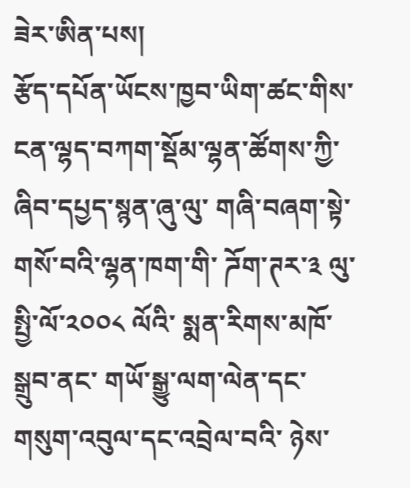ཟེར་ཨིན་པས།
རྩོད་དཔོན་ཡོངས་ཁྱབ་ཡིག་ཚང་གིས་ ངན་ལྷད་བཀག་སྡོམ་ལྷན་ཚོགས་ཀྱི་ ཞིབ་དཔྱད་སྙན་ཞུ་ལུ་ གཞི་བཞག་སྟེ་ གསོ་བའི་ལྷན་ཁག་གི་ ཌོག་ཊར་༣ ལུ་ སྤྱི་ལོ་༢༠༠༨ ལོའི་ སྨན་རིགས་མཁོ་སྒྲུབ་ནང་ གཡོ་སྒྱུ་ལག་ལེན་དང་ གསུག་འབུལ་དང་འབྲེལ་བའི་ ཉེས་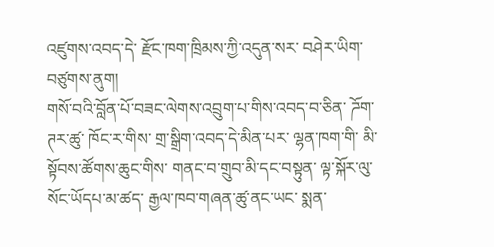འཛུགས་འབད་དེ་ རྫོང་ཁག་ཁྲིམས་ཀྱི་འདུན་སར་ བཤེར་ཡིག་བཙུགས་ནུག།
གསོ་བའི་བློན་པོ་བཟང་ལེགས་འབྲུག་པ་གིས་འབད་བ་ཅིན་ ཌོག་ཊར་ཚུ་ ཁོང་ར་གིས་ གྲ་སྒྲིག་འབད་དེ་མིན་པར་ ལྷན་ཁག་གི་ མི་སྟོབས་ཚོགས་ཆུང་གིས་ གནང་བ་གྲུབ་མི་དང་བསྟུན་ ལྟ་སྐོར་ལུ་ སོང་ཡོདཔ་མ་ཚད་ རྒྱལ་ཁབ་གཞན་ཚུ་ནང་ཡང་ སྨན་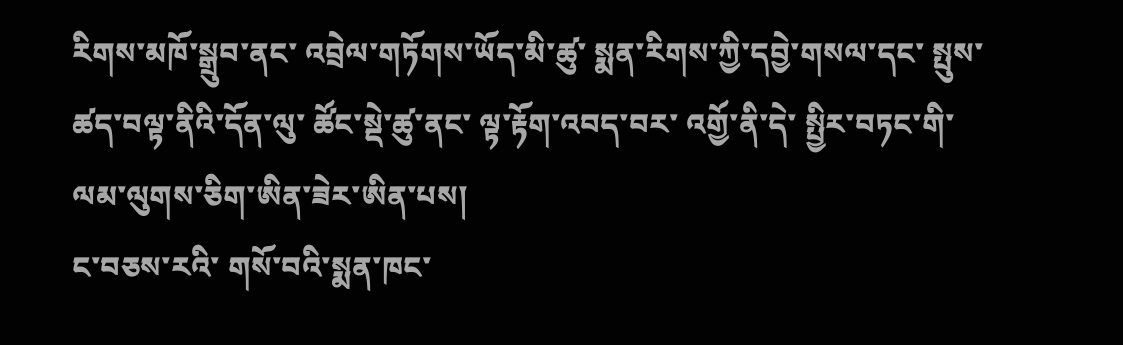རིགས་མཁོ་སྒྲུབ་ནང་ འབྲེལ་གཏོགས་ཡོད་མི་ཚུ་ སྨན་རིགས་ཀྱི་དབྱེ་གསལ་དང་ སྤུས་ཚད་བལྟ་ནིའི་དོན་ལུ་ ཚོང་སྡེ་ཚུ་ནང་ ལྟ་རྟོག་འབད་བར་ འགྱོ་ནི་དེ་ སྤྱིར་བཏང་གི་ལམ་ལུགས་ཅིག་ཨིན་ཟེར་ཨིན་པས།
ང་བཅས་རའི་ གསོ་བའི་སྨན་ཁང་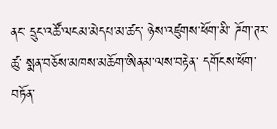ནང་ དྲུང་འཚོ་ལངམ་མེདཔ་མ་ཚད་ ཉེས་འཛུགས་ཕོག་མི་ ཌོག་ཊར་ཚུ་ སྨན་བཅོས་མཁས་མཆོག་ཨིནམ་ལས་བརྟེན་ དགོངས་ཕོག་བཏོན་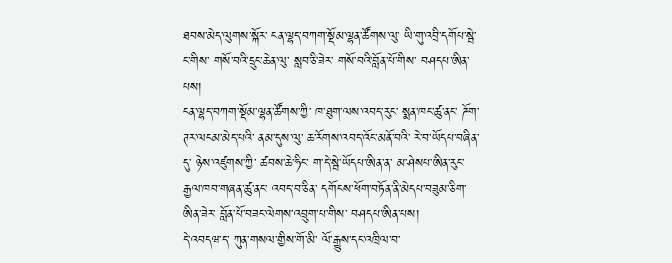ཐབས་མེད་ལུགས་སྐོར་ ངན་ལྷད་བཀག་སྡོམ་ལྷན་ཚོགས་ལུ་ ཡི་གུ་འབྲི་དགོཔ་སྦེ་ ང་གིས་ གསོ་བའི་དྲུང་ཆེན་ལུ་ སླབ་ཅི་ཟེར་ གསོ་བའི་བློན་པོ་གིས་ བཤདཔ་ཨིན་པས།
ངན་ལྷད་བཀག་སྡོམ་ལྷན་ཚོགས་ཀྱི་ ཁ་ཐུག་ལས་འབད་རུང་ སྨན་ཁང་ཚུ་ནང་ ཌོག་ཊར་ལངམ་མེད་པའི་ ནམ་དུས་ལུ་ ཆ་རོགས་འབད་འོང་མནོ་བའི་ རེ་བ་ཡོདཔ་བཞིན་དུ་ ཉེས་འཛུགས་ཀྱི་ ཚབས་ཆེ་ཧིང་ ག་དེ་སྦེ་ཡོདཔ་ཨིན་ན་ མ་ཤེསཔ་ཨིན་རུང་ རྒྱལ་ཁབ་གཞན་ཚུ་ནང་ འབད་བ་ཅིན་ དགོངས་ཕོག་བཏོན་ནི་མེདཔ་བཟུམ་ཅིག་ཨིན་ཟེར་ བློན་པོ་བཟང་ལེགས་འབྲུག་པ་གིས་ བཤདཔ་ཨིན་པས།
དེ་འབདཝ་ད་ ཀུན་གསལ་གྱིས་གོ་མི་ ལོ་རྒྱུས་དང་འཁྲིལ་བ་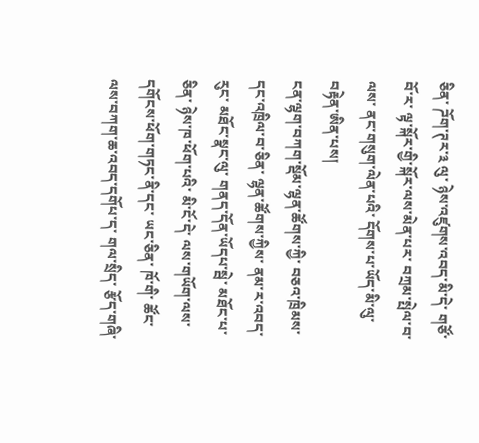ཅིན་ ཌོག་ཊར་༣ ལུ་ ཉེས་འཛུགས་འབད་མི་དེ་ གཙོ་བོ་ར་ ལྟ་སྐོར་གྱི་སྐོར་ལས་མེན་པར་ བཀྲམ་སྤེལ་བ་ལས་ ནང་གསུག་ལེན་པའི་ དོགས་པ་ཡོད་མི་ལུ་བརྟེན་ཨིན་པས།
ངན་ལྷག་བཀག་སྡོམ་ལྷན་ཚོགས་ཀྱི་ བཅའ་ཁྲིམས་དང་འཁྲིལ་བ་ཅིན་ ལྷན་ཚོགས་ཀྱིས་ ནམ་ར་འབད་རུང་ མཐོང་སྣང་ལུ་ གནད་དོན་ཡོདཔ་སྦེ་ མཐོང་པ་ཅིན་ ཉེས་ཁ་ཕོག་པའི་ མི་ངོ་དེ་ ལས་གཡོག་ལས་ དགོངས་ཕོག་གཏང་ནི་དང་ ཡང་ཅིན་ ཁོ་གི་ ཚོང་ལས་བཀག་ཆ་འབད་དགོཔ་ད་ གལ་སྲིད་ རྩོད་གཞི་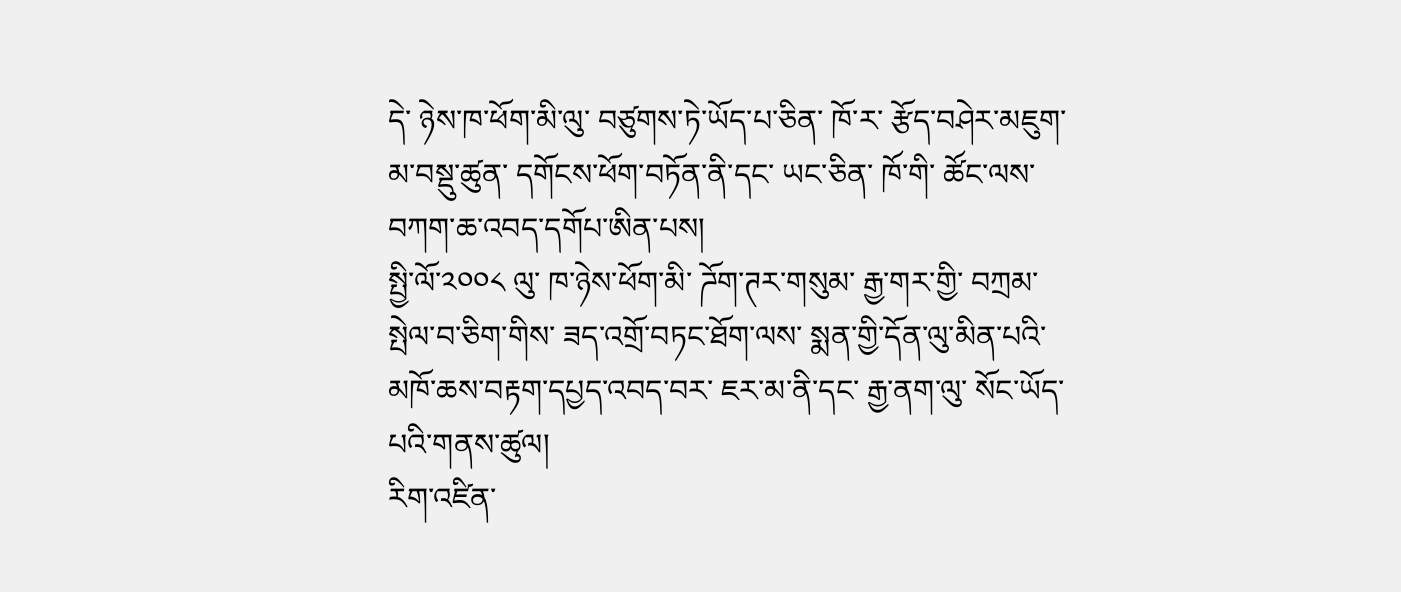དེ་ ཉེས་ཁ་ཕོག་མི་ལུ་ བཙུགས་ཏེ་ཡོད་པ་ཅིན་ ཁོ་ར་ རྩོད་བཤེར་མཇུག་མ་བསྡུ་ཚུན་ དགོངས་ཕོག་བཏོན་ནི་དང་ ཡང་ཅིན་ ཁོ་གི་ ཚོང་ལས་བཀག་ཆ་འབད་དགོཔ་ཨིན་པས།
སྤྱི་ལོ་༢༠༠༨ ལུ་ ཁ་ཉེས་ཕོག་མི་ ཌོག་ཊར་གསུམ་ རྒྱ་གར་གྱི་ བཀྲམ་སྤེལ་བ་ཅིག་གིས་ ཟད་འགྲོ་བཏང་ཐོག་ལས་ སྨན་གྱི་དོན་ལུ་མིན་པའི་ མཁོ་ཆས་བརྟག་དཔྱད་འབད་བར་ ཇར་མ་ནི་དང་ རྒྱ་ནག་ལུ་ སོང་ཡོད་པའི་གནས་ཚུལ།
རིག་འཛིན་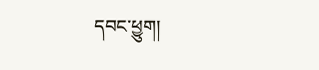དབང་ཕྱུག།